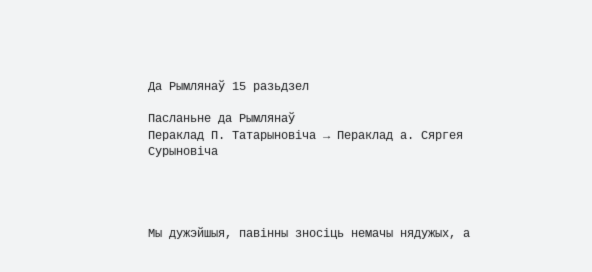Да Рымлянаў 15 разьдзел

Пасланьне да Рымлянаў
Пераклад П. Татарыновіча → Пераклад а. Сяргея Сурыновіча




Мы дужэйшыя, павінны зносіць немачы нядужых, а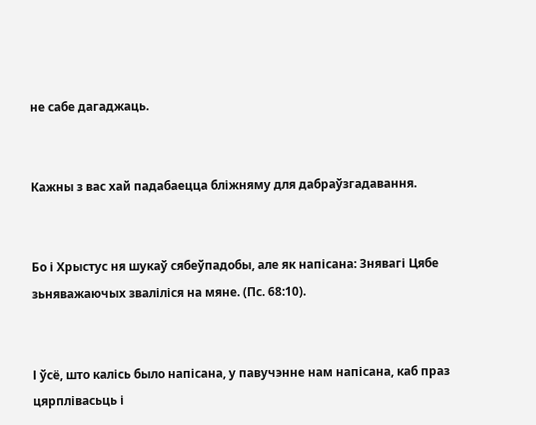не сабе дагаджаць.


Кажны з вас хай падабаецца бліжняму для дабраўзгадавання.


Бо і Хрыстус ня шукаў сябеўпадобы, але як напісана: Знявагі Цябе зьняважаючых зваліліся на мяне. (Пс. 68:10).


І ўсё, што калісь было напісана, у павучэнне нам напісана, каб праз цярплівасьць і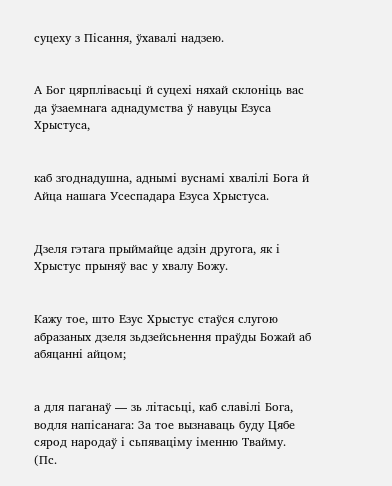суцеху з Пісання, ўхавалі надзею.


А Бог цярплівасьці й суцехі няхай склоніць вас да ўзаемнага аднадумства ў навуцы Езуса Хрыстуса,


каб згоднадушна, аднымі вуснамі хвалілі Бога й Айца нашага Усеспадара Езуса Хрыстуса.


Дзеля гэтага прыймайце адзін другога, як і Хрыстус прыняў вас у хвалу Божу.


Кажу тое, што Езус Хрыстус стаўся слугою абразаных дзеля зьдзейсьнення праўды Божай аб абяцанні айцом;


а для паганаў — зь літасьці, каб славілі Бога, водля напісанага: За тое вызнаваць буду Цябе сярод народаў і сьпяваціму іменню Твайму. (Пс.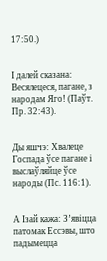17:50.)


І далей сказана: Весялецеся, пагане, з народам Яго! (Паўт. Пр. 32:43).


Ды яшчэ: Хвалеце Госпада ўсе пагане і выслаўляйце ўсе народы (Пс. 116:1).


А Ізай кажа: З’явіцца патомак Ессэвы, што падымецца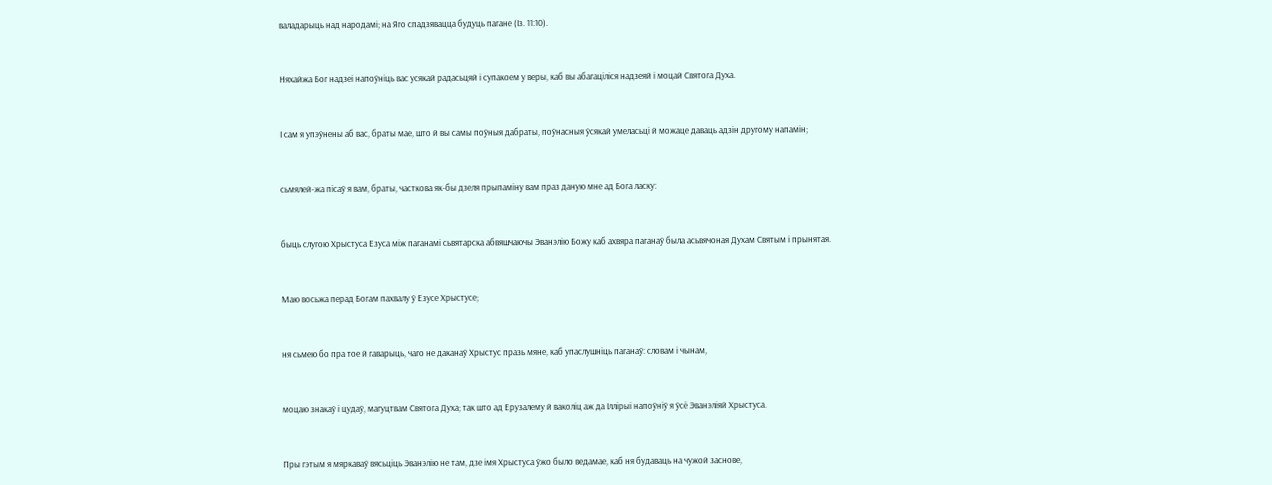валадарыць над народамі; на Яго спадзявацца будуць пагане (Із. 11:10).


Няхайжа Бог надзеі напоўніць вас усякай радасьцяй і супакоем у веры, каб вы абагаціліся надзеяй і моцай Святога Духа.


І сам я упэўнены аб вас, браты мае, што й вы самы поўныя дабраты, поўнасныя ўсякай умеласьці й можаце даваць адзін другому напамін;


сьмялей-жа пісаў я вам, браты, часткова як-бы дзеля прыпаміну вам праз даную мне ад Бога ласку:


быць слугою Хрыстуса Езуса між паганамі сьвятарска абвяшчаючы Эванэлію Божу каб ахвяра паганаў была асьвячоная Духам Святым і прынятая.


Маю восьжа перад Богам пахвалу ў Езусе Хрыстусе;


ня сьмею бо пра тое й гаварыць, чаго не даканаў Хрыстус празь мяне, каб упаслушніць паганаў: словам і чынам,


моцаю знакаў і цудаў, магуцтвам Святога Духа; так што ад Ерузалему й ваколіц аж да Іллірыі напоўніў я ўсё Эванэліяй Хрыстуса.


Пры гэтым я мяркаваў вясьціць Эванэлію не там, дзе імя Хрыстуса ўжо было ведамае, каб ня будаваць на чужой заснове,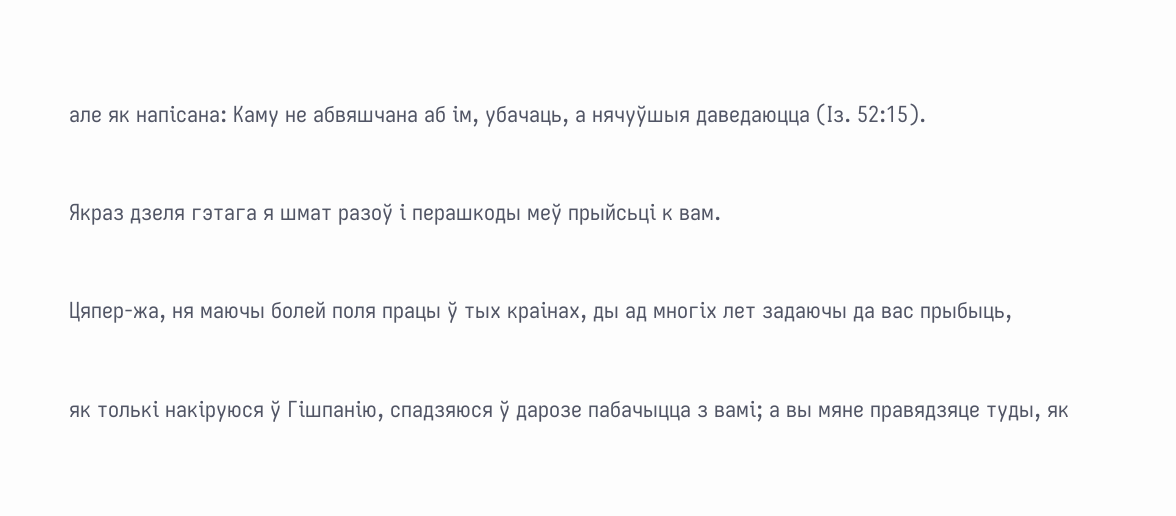але як напісана: Каму не абвяшчана аб ім, убачаць, а нячуўшыя даведаюцца (Із. 52:15).


Якраз дзеля гэтага я шмат разоў і перашкоды меў прыйсьці к вам.


Цяпер-жа, ня маючы болей поля працы ў тых краінах, ды ад многіх лет задаючы да вас прыбыць,


як толькі накіруюся ў Гішпанію, спадзяюся ў дарозе пабачыцца з вамі; а вы мяне правядзяце туды, як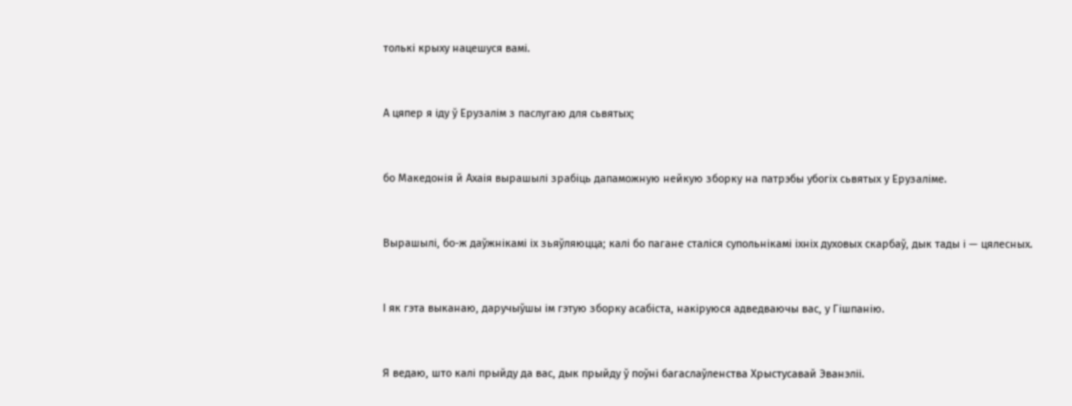толькі крыху нацешуся вамі.


А цяпер я іду ў Ерузалім з паслугаю для сьвятых;


бо Македонія й Ахаія вырашылі зрабіць дапаможную нейкую зборку на патрэбы убогіх сьвятых у Ерузаліме.


Вырашылі, бо-ж даўжнікамі іх зьяўляюцца; калі бо пагане сталіся супольнікамі іхніх духовых скарбаў, дык тады і — цялесных.


І як гэта выканаю, даручыўшы ім гэтую зборку асабіста, накіруюся адведваючы вас, у Гішпанію.


Я ведаю, што калі прыйду да вас, дык прыйду ў поўні багаслаўленства Хрыстусавай Эванэліі.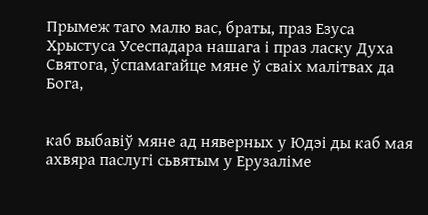Прымеж таго малю вас, браты, праз Езуса Хрыстуса Усеспадара нашага і праз ласку Духа Святога, ўспамагайце мяне ў сваіх малітвах да Бога,


каб выбавіў мяне ад няверных у Юдэі ды каб мая ахвяра паслугі сьвятым у Ерузаліме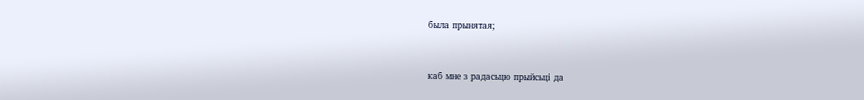была прынятая;


каб мне з радасьцю прыйсьці да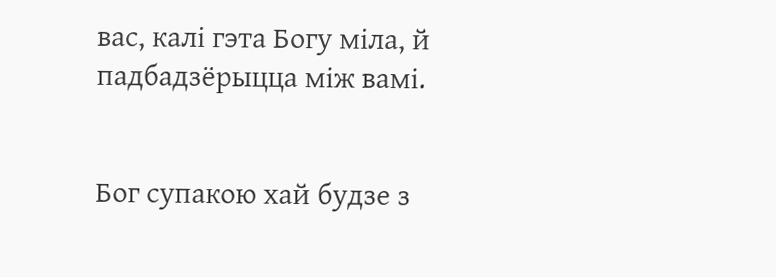вас, калі гэта Богу міла, й падбадзёрыцца між вамі.


Бог супакою хай будзе з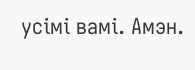усімі вамі. Амэн.